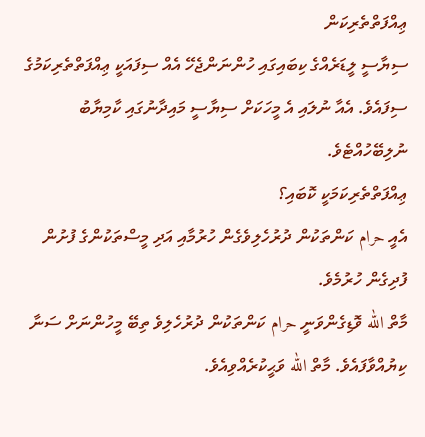ޢިއްފަތްތެރިކަން
ސިޔާސީ ލީޑަރެއްގެ ކިބައިގައި ހުންނަންޖެހޭ އެއް ސިފައަކީ ޢިއްފަތްތެރިކަމުގެ ސިފައެވެ. އެއާ ނުލައި އެ މީހަކަށް ސިޔާސީ މައިދާނުގައި ކާމިޔާބު ނުލިބޭހުއްޓެވެ.
ޢިއްފަތްތެރިކަމަކީ ކޮބައި؟
އެއީ حرام ކަންތަކުން ދުރުހެލިވެގެން ހުރުމާއި އަދި މީސްތަކުންގެ ފުށުން ފުދިގެން ހުރުމެވެ.
މާތް الله ވޮޑިގެންވަނީ حرام ކަންތަކުން ދުރުހެލިވެ ތިބޭ މީހުންނަށް ސަނާ ކިޔުއްވާފައެވެ. މާތް الله ވަޙީކުރެއްވިއެވެ.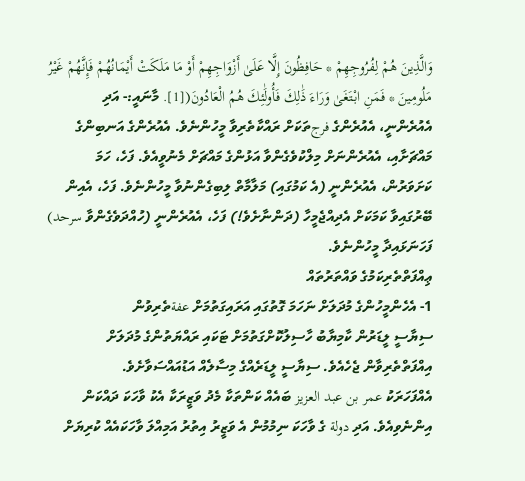وَالَّذِينَ هُمْ لِفُرُوجِهِمْ * حَافِظُونَ إِلَّا عَلَىٰ أَزْوَاجِهِمْ أَوْ مَا مَلَكَتْ أَيْمَانُهُمْ فَإِنَّهُمْ غَيْرُ مَلُومِينَ * فَمَنِ ابْتَغَىٰ وَرَاءَ ذَٰلِكَ فَأُولَٰئِكَ هُمُ الْعَادُونَ([1]. މާނައީ:- އަދި އެއުރެންނީ، އެއުރެންގެ فرجތަކަށް ރައްކާތެރިވާ މީހުންނެވެ. އެއުރެންގެ އަނބިންގެ މައްޗަށާއި، އެއުރެންނަށް މިލްކުވެގެންވާ އަޅުންގެ މައްޗަށް މެނުވީއެވެ. ފަހެ، ހަމަ ކަށަވަރުން، އެއުރެންނީ (އެ ކަމުގައި) މަލާމާތް ލިބިގެންނުވާ މީހުންނެވެ. ފަހެ، އެއިން ބޭރުގައިވާ ކަމަކަށް އެދިއްޖެމީހާ (ދަންނާށެވެ!) ފަހެ، އެއުރެންނީ (ހުއްދަވެގެންވާ سرحد) ފަހަނަޅައިދާ މީހުންނެވެ.
ޢިއްފަތްތެރިކަމުގެ ވައްތަރުތައް
1- އެހެންމީހުންގެ މުދަލަށް ނަހަމަ ގޮތުގައި އަރައިގަތުމަށް عفةތެރިވުން
ސިޔާސީ ލީޑަރުން ކާމިޔާބު ހާސިލުކޮށްގަތުމަށް ޓަކައި ރައްޔަތުންގެ މުދަލަށް އިއްފަތްތެރިވާން ޖެހެއެވެ. ސިޔާސީ ލީޑަރެއްގެ މިސާލެއް އަޑުއައްސަވާށެވެ.
އެއްފަހަރަކު عمر بن عبد العزيز ބައެއް ކަންތަކާ މެދު ވަޒީރަކާ އެކު ވާހަކަ ދައްކަން އިންނެވިއެވެ. އަދި دولة ގެ ވާހަކަ ނިމުމުން އެ ވަޒީރު އިތުރު އަމިއްލަ ވާހަކައެއް ކުރިޔަށް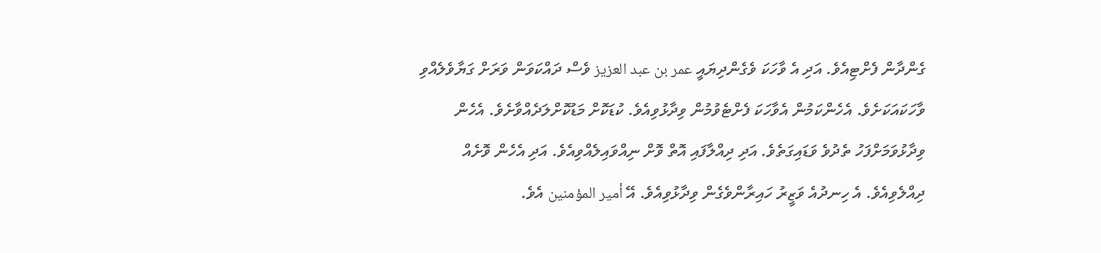ގެންދާން ފެށްޓިއެވެ. އަދި އެ ވާހަކަ ވެގެންދިޔައީ عمر بن عبد العزيز ވެސް ދައްކަވަން ވަރަށް ގަޔާވެލެއްވި ވާހަކައަކަށެވެ. އެހެންކަމުން އެވާހަކަ ފެށްޓެވުމުން ވިދާޅުވިއެވެ. ކުޑަކޮށް މަޑުކޮށްލަދެއްވާށެވެ. އެހެން ވިދާޅުވަމަށްފަހު ތެދުވެ ވަޑައިގަތެވެ. އަދި ދިއްލާފައި އޮތް ވޮށް ނިއްވައިލެއްވިއެވެ. އަދި އެހެން ވޮށެއް ދިއްލެވިއެވެ. އެ ހިނދުއެ ވަޒީރު ހައިރާންވެގެން ވިދާޅުވިއެވެ. އޭ أمير المؤمنين އެވެ.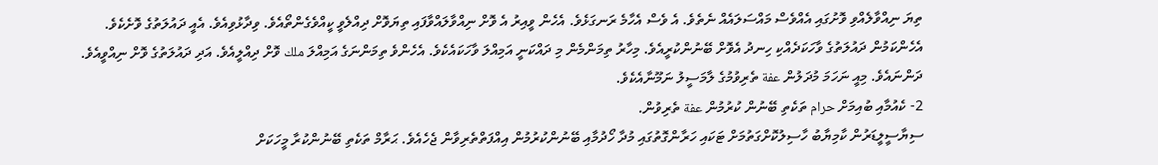ތިޔަ ނިއްވާލެއްވި ވޮށުގައި އެއްވެސް މައްސަލައެއް ނެތެވެ. އެ ވެސް އެހާމެ ރަނގަޅެވެ. އެހެން ވީއިރު އެ ވޮށް ނިއްވާލައްވާފައި ތިޔަވޮށް ދިއްލެވީ ކީއްވެގެންތޯއެވެ. ވިދާޅުވިއެވެ. އެއީ ދައުލަތުގެ ވޮށެކެވެ. އެހެންކަމުން ދައުލަތުގެ ވާހަކަދެއްކި ހިނދު އެވޮށް ބޭނުންކުރީއެވެ. މިހާރު ތިމަންމެން މި ދައްކަނީ އަމިއްލަ ވާހަކައެކެވެ. އެހެންވެ ތިމަންނަގެ އަމިއްލަ ملك ވޮށް ދިއްލީއެވެ. އަދި ދައުލަތުގެ ވޮށް ނިއްވީއެވެ. ދަންނައެވެ. މިއީ ނަހަމަ މުދަލުން عفة ތެރިވުމުގެ ލާމަސީލު ނަމޫނާއެކެވެ.
2- ކެއުމާއި ބުއިމަށް حرام ތަކެތި ބޭނުން ކުރުމުން عفة ތެރިވުން.
ސިޔާސީލީޑަރުން ކާމިޔާބު ހާސިލުކޮށްގަތުމަށް ޓަކައި ހަރާންގޮތުގައި މުދާ ހޯދުމާއި ބޭނުންކުރުމުން އިއްފަތްތެރިވާން ޖެހެއެވެ. ޙަރާމް ތަކެތި ބޭނުންކުރާ މީހަކަށް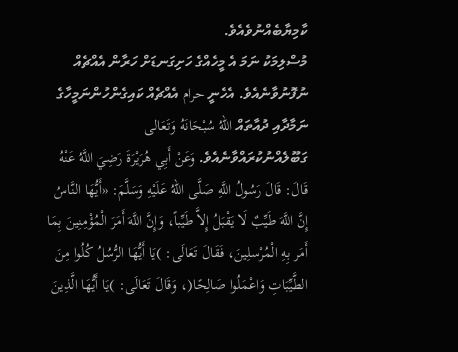ކާމިޔާބެއްނުވެއެވެ.
މުސްލިމަކު ނަމަ އެ މީހެއްގެ ހަށިގަނޑަށް ހަރާން އެއްޗެއް ނުފޮނުވާނެއެވެ. އެހެނީ حرام އެއްޗެއް ކައިގެންހުންނަމީހާގެ ނަމާދާއި ދުއާތައް اللهُ سُبْحَانَهُ وَتَعَالى ގަބޫލެއްނުކުރައްވާނެއެވެ. وَعَنْ أَبِي هُرَيْرَةَ رَضِيَ اللَّهُ عَنْهُ قَالَ: قَالَ رَسُولُ اللَّهِ صَلَّى اللهُ عَلَيْهِ وَسَلَّمَ: «أَيُّهَا النَّاسُ إِنَّ اللَّهَ طَيِّبٌ لَا يَقْبَلُ إِلاَّ طَيِّباً، وَإِنَّ اللَّهَ أَمَرَ الْمُؤْمِنِينَ بِمَا أَمَر بِهِ الْمُرْسلِينَ، فَقَالَ تَعَالَى: )يَا أَيُّهَا الرُّسُلُ كُلُوا مِنَ الطَّيِّبَاتِ وَاعْمَلُوا صَالِحًا(، وَقَالَ تَعَالَى: )يَا أَيُّهَا الَّذِينَ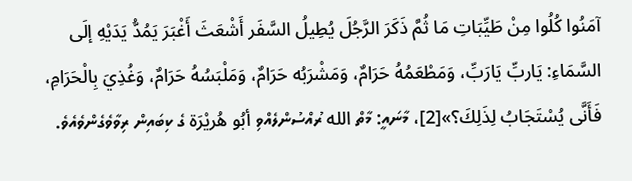آمَنُوا كُلُوا مِنْ طَيِّبَاتِ مَا ثُمَّ ذَكَرَ الرَّجُلَ يُطِيلُ السَّفَر أَشْعَثَ أَغْبَرَ يَمُدُّ يَدَيْهِ إلَى السَّمَاءِ: يَاربِّ يَارَبِّ، وَمَطْعَمُهُ حَرَامٌ، وَمَشْرَبُه حَرَامٌ، وَمَلْبَسُهُ حَرَامٌ، وَغُذِيَ بِالْحَرَامِ، فَأَنَّى يُسْتَجَابُ لِذَلِكَ؟»[2]، މާނައީ: މާތް الله ރުއްސުންލެއްވި أبُو هُريْرَة ގެ ކިބައިން ރިވާވެގެންވެއެވެ.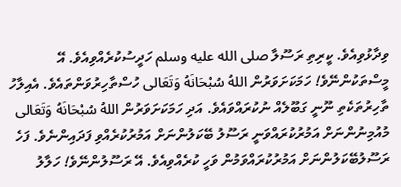ވިދާޅުވިއެވެ. ކީރިތި ރަސޫލާ صلى الله عليه وسلم ހަދީސުކުރެއްވިއެވެ. އޭ މީސްތަކުންނޭވެ! ހަމަކަށަވަރުން اللهُ سُبْحَانَهُ وَتَعَالى ހުސްތާހިރުވަންތައެވެ. އެއިލާހު ތާހިރުތަކެތި ނޫނީ ގަބޫލެއް ނުކުރައްވައެވެ. އަދި ހަމަކަށަވަރުން اللهُ سُبْحَانَهُ وَتَعَالى މުއުމިނުންނަށް އަމުރުކުރައްވަނީ ރަސޫލު ބޭކަލުންނަށް އަމުރުކުރެއްވި ފަދައިންނެވެ. ފަހެ ރަސޫލުބޭކަލުންނަށް އަމުރުކުރައްވަމުން ވަހީ ކުރެއްވިއެވެ. އޭ ރަސޫލުންނޭވެ! ހަލާލު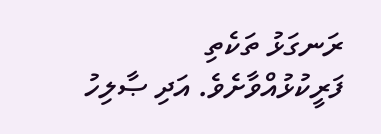ރަނގަޅު ތަކެތި ފަރީކުޅުއްވާށެވެ. އަދި ޞާލިހު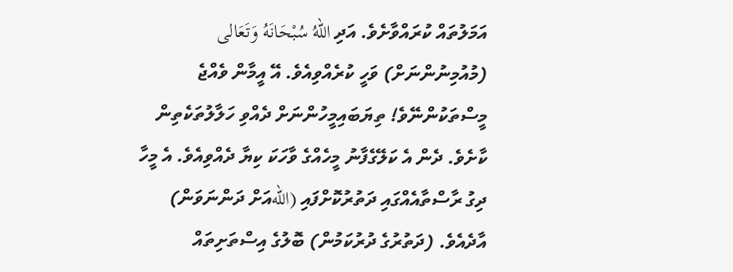އަމަލުތައް ކުރައްވާށެވެ. އަދި اللهُ سُبْحَانَهُ وَتَعَالى (މުއުމިނުންނަށް) ވަހީ ކުރެއްވިއެވެ. އޭ އީމާން ވެއްޖެ މީސްތަކުންނޭވެ! ތިޔަބައިމީހުންނަށް ދެއްވި ހަލާލުތަކެތިން ކާށެވެ. ދެން އެ ކަލޭގެފާނު މީހެއްގެ ވާހަކަ ކިޔާ ދެއްވިއެވެ. އެ މީހާ ދިގު ރާސްތާއެއްގައި ދަތުރުކޮށްފައި (اللهއަށް ދަންނަވަން) އާދެއެވެ. (ދަތުރުގެ ދުރުކަމުން) ބޮލުގެ އިސްތަށިތައް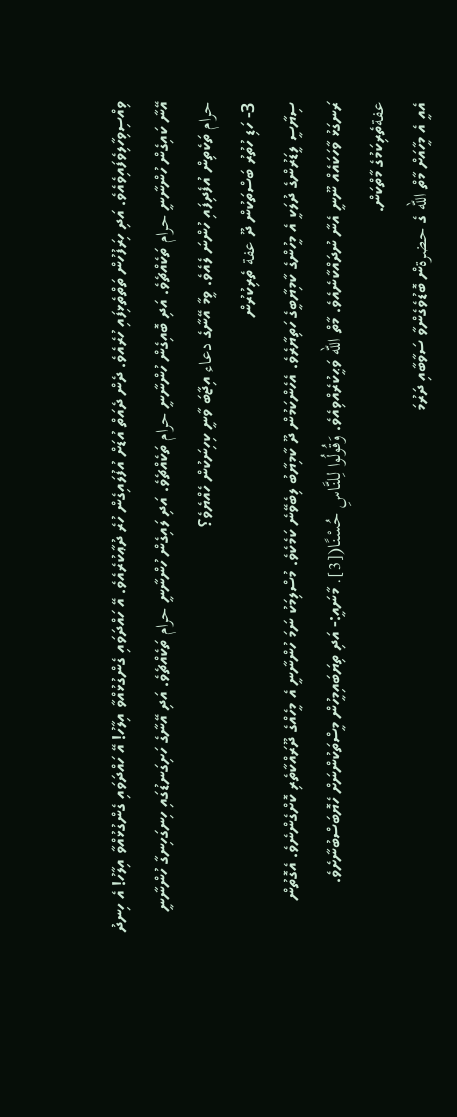ވިއްސިވިހާލިވެފައިވެއެވެ. އަދި ހިރަފުހުން ތަތްތެޅިފައި ހުރެއެވެ. ދެން ދެއަތް އުޑަށް އުފުލައިގެން ހުރެ ދުޢާކުރެއެވެ. އޭ ހައްދަވައި ގެންގުޅުއްވާ އިލާހު! އޭ ހައްދަވައި ގެންގުޅުއްވާ އިލާހު! އެ ހިނދު އޭނާ ކައިގެން ހުންނާނީ حرام ތަކެއްޗެވެ. އަދި ބޮއިގެން ހުންނާނީ حرام ތަކެއްޗެވެ. އަދި ލައިގެން ހުންނާނީ حرام ތަކެއްޗެވެ. އަދި އޭނާގެ ހަށިގަނޑުގައި ހިނގަހިނގާ ހުންނާނީ حرام ތަކެތިން އުފެދިފައި ހުންނަ ލެއެވެ. ވީމާ އޭނާގެ دعاء އިޖާބަ ވާނީ ކިހިނަކުން ހެއްޔެވެ؟
3- ހަޑި ހުތުރު ބަސްތަކުން ދޫ عفة ތެރިކުރުން
ސިޔާސީ ލީޑަރުންގެ ދުލަކީ އެ މީހުންގެ ކާމިޔާބީގެ ހަތިޔާރެވެ. އެހެންކަމުން ދޫ ކާމިޔާބު ލިބެވޭނެ ކަމެކެވެ. މުސްލިމަކު ނަމަ ހުންނާނީ އެ މީހެއްގެ ދޫރައްކާތެރި ކޮށްގެންނެވެ. އެގޮތުން ރަނގަޅު ވާހަކައެއް ނޫނީ އެނާ ނުދައްކާނެއެވެ. މާތް الله ވަޙީކުރެއްވިއެވެ. وَقُولُوا لِلنَّاسِ حُسْنًا([3]. މާނައީ:- އަދި ތިޔަބައިމީހުން މީސްތަކުންނަށް ހެޔޮބަސްބުނާށެވެ.
عفةތެރިކަމުގެ މާތްކަން.
އެއީ އެ މީހާއަށް މާތް الله ގެ حضرةން ބޮޑުވެގެންވާ ސަވާބާއި ދަރުމަ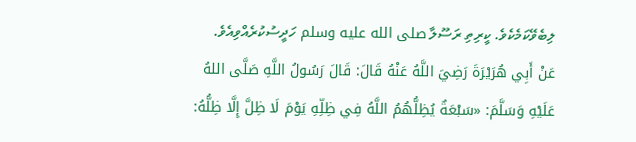ލިބެވޭކަމެކެވެ. ކީރިތި ރަސޫލާ صلى الله عليه وسلم ހަދީސުކުރެއްވިއެވެ. عَنْ أَبِي هُرَيْرَةَ رَضِيَ اللَّهُ عَنْهُ قَالَ: قَالَ رَسُولُ اللَّهِ صَلَّى اللهُ عَلَيْهِ وَسَلَّمَ: «سَبْعَةٌ يُظِلُّهُمُ اللَّهُ فِي ظِلِّهِ يَوْمَ لَا ظِلَّ إِلَّا ظِلُّهُ: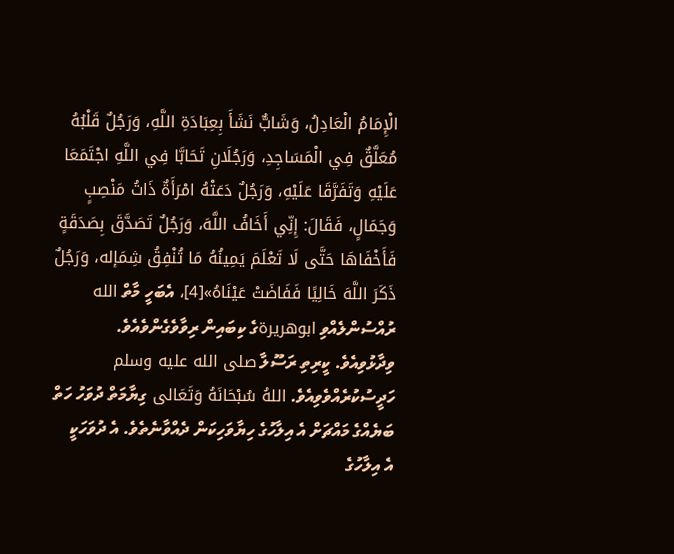الْإِمَامُ الْعَادِلُ، وَشَابٌّ نَشَأَ بِعِبَادَةِ اللَّهِ، وَرَجُلٌ قَلْبُهُ مُعَلَّقٌ فِي الْمَسَاجِدِ، وَرَجُلَانِ تَحَابَّا فِي اللَّهِ اجْتَمَعَا عَلَيْهِ وَتَفَرَّقَا عَلَيْهِ، وَرَجُلٌ دَعَتْهُ امْرَأَةٌ ذَاتُ مَنْصِبٍ وَجَمَالٍ، فَقَالَ: إِنِّي أَخَافُ اللَّهَ، وَرَجُلٌ تَصَدَّقَ بِصَدَقَةٍ فَأَخْفَاهَا حَتَّى لَا تَعْلَمَ يَمِينُهُ مَا تُنْفِقُ شِمَإله، وَرَجُلٌ ذَكَرَ اللَّهَ خَالِيًا فَفَاضَتْ عَيْنَاهُ»[4]، އެބަހީ މާތް الله ރުއްސުންލެއްވި ابوهريرةގެ ކިބައިން ރިވާވެގެންވެއެވެ. ވިދާޅުވިއެވެ. ކީރިތި ރަސޫލާ صلى الله عليه وسلم ހަދީސުކުރެއްވެވިއެވެ. اللهُ سُبْحَانَهُ وَتَعَالى ގިޔާމަތް ދުވަހު ހަތް ބަޔެއްގެ މައްޗަށް އެ އިލާހުގެ ހިޔާވަހިކަން ދެއްވާނެތެވެ. އެ ދުވަހަކީ އެ އިލާހުގެ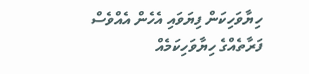ހިޔާވަހިކަން ފިޔަވައި އެހެން އެއްވެސް ފަރާތެއްގެ ހިޔާވަހިކަމެއް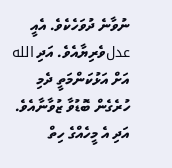ނުވާނެ ދުވަހެކެވެ. އެއީ عدلވެރިޔާއެވެ. އަދި الله އަށް އަޅުކަންމަތީ ދެމި ހުރެގެން ބޮޑުވާ ޒުވާނާއެވެ. އަދި އެ މީހެއްގެ ހިތް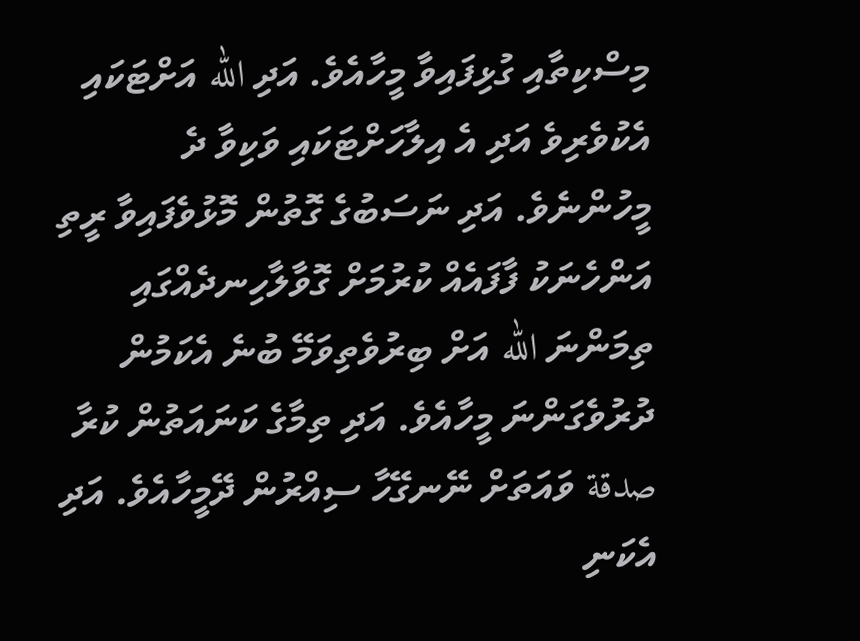މިސްކިތާއި ގުޅިފައިވާ މީހާއެވެ. އަދި الله އަށްޓަކައި އެކުވެރިވެ އަދި އެ އިލާހަށްޓަކައި ވަކިވާ ދެ މީހުންނެވެ. އަދި ނަސަބުގެ ގޮތުން މޮޅުވެފައިވާ ރީތި އަންހެނަކު ފާފައެއް ކުރުމަށް ގޮވާލާހިނދެއްގައި ތިމަންނަ الله އަށް ބިރުވެތިވަމޭ ބުނެ އެކަމުން ދުރުވެގަންނަ މީހާއެވެ. އަދި ތިމާގެ ކަނައަތުން ކުރާ صدقة ވައަތަށް ނޭނގޭހާ ސިއްރުން ދޭމީހާއެވެ. އަދި އެކަނި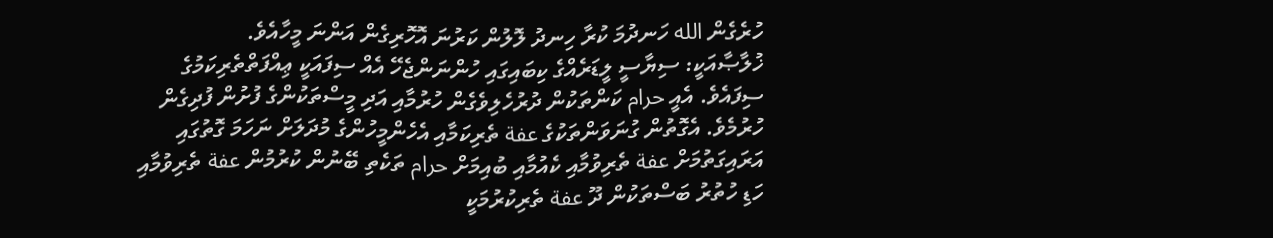ހުރެގެން الله ހަނދުމަ ކުރާ ހިނދު ލޮލުން ކަރުނަ އޮހޮރިގެން އަންނަ މީހާއެވެ.
ޚުލާޞާއަކީ: ސިޔާސީ ލީޑަރެއްގެ ކިބައިގައި ހުންނަންޖެހޭ އެއް ސިފައަކީ ޢިއްފަތްތެރިކަމުގެ ސިފައެވެ. އެއީ حرام ކަންތަކުން ދުރުހެލިވެގެން ހުރުމާއި އަދި މީސްތަކުންގެ ފުށުން ފުދިގެން ހުރުމެވެ. އެގޮތުން ގުނަވަންތަކުގެ عفة ތެރިކަމާއި އެހެންމީހުންގެ މުދަލަށް ނަހަމަ ގޮތުގައި އަރައިގަތުމަށް عفة ތެރިވުމާއި ކެއުމާއި ބުއިމަށް حرام ތަކެތި ބޭނުން ކުރުމުން عفة ތެރިވުމާއި ހަޑި ހުތުރު ބަސްތަކުން ދޫ عفة ތެރިކުރުމަކީ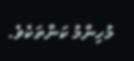މުހިންމު ކަންތަކެވެ.